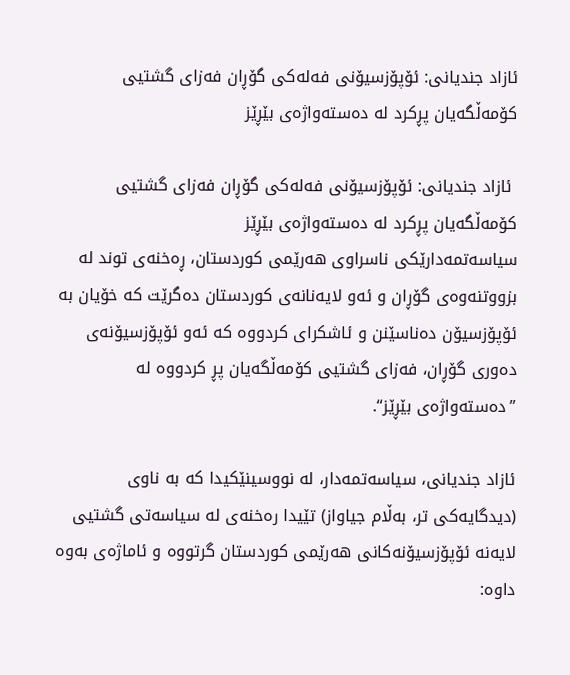ئازاد جندیانی: ئۆپۆزسیۆنی فەلەکی گۆڕان فەزای گشتیی کۆمەڵگەیان پڕکرد لە دەستەواژەی بێڕێز

 ئازاد جندیانی: ئۆپۆزسیۆنی فەلەکی گۆڕان فەزای گشتیی کۆمەڵگەیان پڕکرد لە دەستەواژەی بێڕێز
سیاسەتمەدارێکی ناسراوی هەرێمی کوردستان، ڕەخنەی توند لە بزووتنەوەی گۆڕان و ئەو لایەنانەی کوردستان دەگرێت کە خۆیان بە ئۆپۆزسیۆن دەناسێنن و ئاشکرای کردووە کە ئەو ئۆپۆزسیۆنەی دەوری گۆڕان، فەزای گشتیی کۆمەڵگەیان پڕ کردووە لە ”دەستەواژەی بێڕێز“.

ئازاد جندیانی، سیاسەتمەدار، لە نووسینێکیدا کە بە ناوی (دیدگایەکی تر، بەڵام جیاواز) تێیدا رەخنەی لە سیاسەتی گشتیی لایەنە ئۆپۆزسیۆنەکانی هەرێمی کوردستان گرتووە و ئاماژەی بەوە داوە: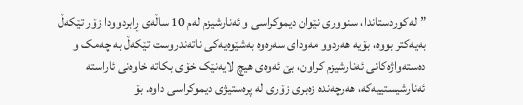”لەکوردستاندا، سنووری نێوان دیموکراسی و ئەنارشیزم لەم 10 ساڵەی ڕابردوودا زۆر تێکەڵ بەیەکتر بووە، بۆیە ھەردوو مەودای سەرەوە بەشێوەیەکی ناتەندروست تێکەڵ بە چەمک و دەستەواژەکانی ئەنارشیزم کراون، بێ ئەوەی ھیچ لایەنێک خۆی بکاتە خاوەنی ئاراستە ئەنارشیستییەکە، ھەرچەندە زەبری زۆری لە پرەستیژی دیموکراسی داوە. بۆ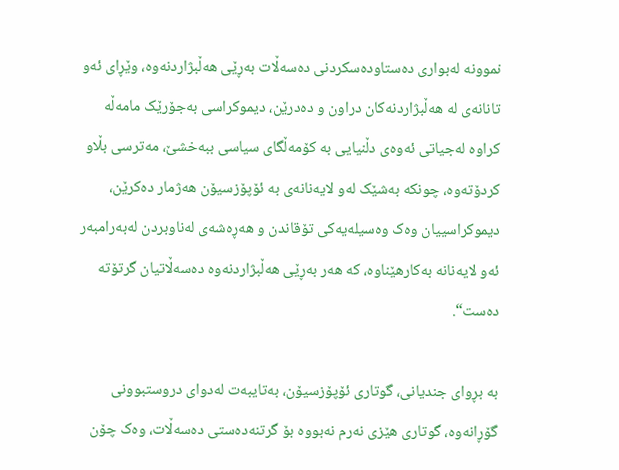نموونە لەبواری دەستاودەسکردنی دەسەڵات بەڕێی ھەڵبژاردنەوە، وێڕای ئەو تانانەی لە ھەڵبژاردنەکان دراون و دەدرێن، دیموکراسی بەجۆرێک مامەڵە کراوە لەجیاتی ئەوەی دڵنیایی بە کۆمەڵگای سیاسی ببەخشێ، مەترسی بڵاو کردۆتەوە، چونکە بەشێک لەو لایەنانەی بە ئۆپۆزسیۆن ھەژمار دەکرێن، دیموکراسییان وەک وەسیلەیەکی تۆقاندن و ھەڕەشەی لەناوبردن لەبەرامبەر ئەو لایەنانە بەکارھێناوە، کە ھەر بەڕێی ھەڵبژاردنەوە دەسەڵاتیان گرتۆتە دەست“.

بە بڕوای جندیانی، گوتاری ئۆپۆزسیۆن، بەتایبەت لەدوای دروستبوونی گۆڕانەوە، گوتاری ھێزی نەرم نەبووە بۆ گرتنەدەستی دەسەڵات، وەک چۆن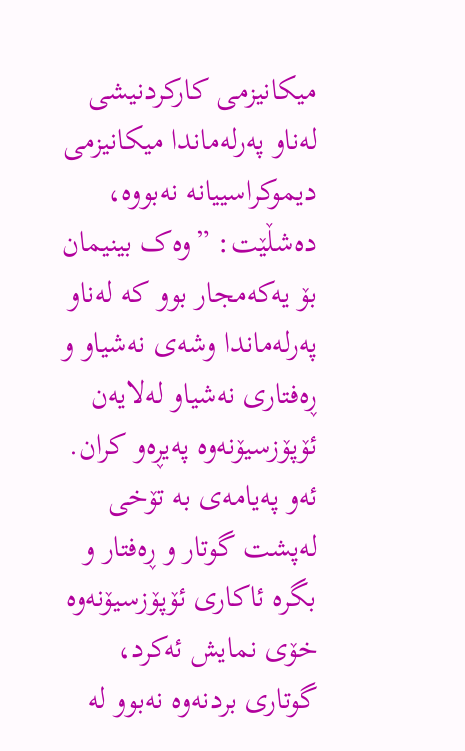میکانیزمی کارکردنیشی لەناو پەرلەماندا میکانیزمی دیموکراسییانە نەبووە، دەشڵێت: ”وەک بینیمان بۆ یەکەمجار بوو کە لەناو پەرلەماندا وشەی نەشیاو و ڕەفتاری نەشیاو لەلایەن ئۆپۆزسیۆنەوە پەیڕەو کران. ئەو پەیامەی بە تۆخی لەپشت گوتار و ڕەفتار و بگرە ئاکاری ئۆپۆزسیۆنەوە خۆی نمایش ئەکرد، گوتاری بردنەوە نەبوو لە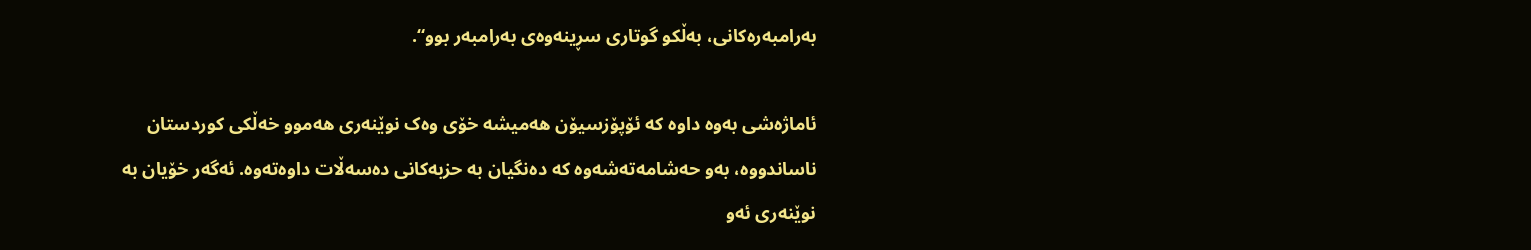بەرامبەرەکانی، بەڵکو گوتاری سڕینەوەی بەرامبەر بوو“.

ئاماژەشی بەوە داوە کە ئۆپۆزسیۆن ھەمیشە خۆی وەک نوێنەری ھەموو خەڵکی کوردستان ناساندووە، بەو حەشامەتەشەوە کە دەنگیان بە حزبەکانی دەسەڵات داوەتەوە. ئەگەر خۆیان بە نوێنەری ئەو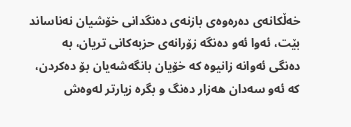خەڵکانەی دەرەوەی بازنەی دەنگدانی خۆشیان نەناساند بێت، ئەوا ئەو دەنگە زۆرانەی حزبەکانی تریان، بە دەنگی ئەوانە زانیوە کە خۆیان بانگەشەیان بۆ دەکردن، کە ئەو سەدان ھەزار دەنگ و بگرە زیارتر لەوەش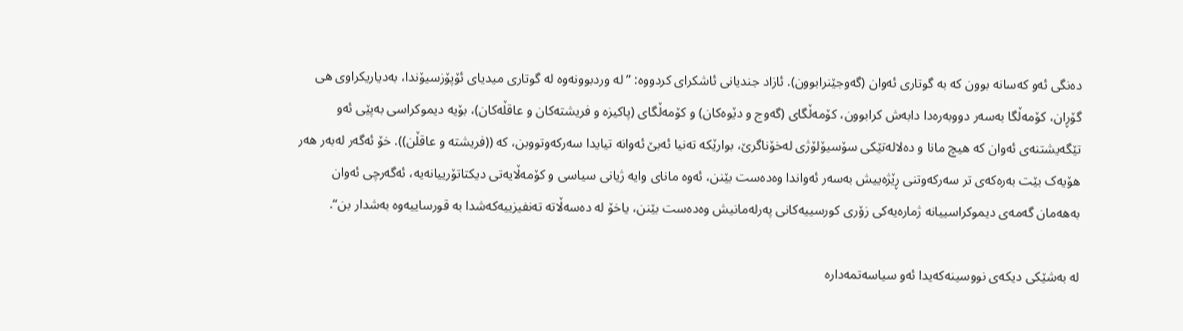دەنگی ئەو کەسانە بوون کە بە گوتاری ئەوان (گەوجێنرابوون). ئازاد جندیانی ئاشکرای کردووە: ”لە وردبوونەوە لە گوتاری میدیای ئۆپۆزسیۆندا، بەدیاریکراوی ھی گۆڕان، کۆمەڵگا بەسەر دووبەرەدا دابەش کرابوون، کۆمەڵگای (گەوج و دێوەکان) و کۆمەڵگای (پاکیزە و فریشتەکان و عاقڵەکان)، بۆیە دیموکراسی بەپێی ئەو تێگەیشتنەی ئەوان کە ھیچ مانا و دەلالەتێکی سۆسیۆلۆژی لەخۆناگرێ، بوارێکە تەنیا ئەبێ ئەوانە تیایدا سەرکەوتووبن، کە ((فریشتە و عاقڵن)). خۆ ئەگەر لەبەر ھەر ھۆیەک بێت بەرەکەی تر سەرکەوتنی ڕێژەییش بەسەر ئەواندا وەدەست بێنن، ئەوە مانای وایە ژیانی سیاسی و کۆمەڵایەتی دیکتاتۆرییانەیە، ئەگەرچی ئەوان بەھەمان گەمەی دیموکراسییانە ژمارەیەکی زۆری کورسییەکانی پەرلەمانیش وەدەست بێنن، یاخۆ لە دەسەڵاتە تەنفیزییەکەشدا بە قورساییەوە بەشدار بن“.

لە بەشێکی دیکەی نووسینەکەیدا ئەو سیاسەتمەدارە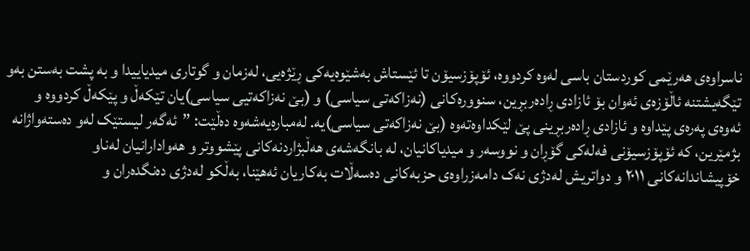ناسراوەی هەرێمی کوردستان باسی لەوە کردووە، ئۆپۆزسیۆن تا ئێستاش بەشێوەیەکی ڕێژەیی، لەزمان و گوتاری میدیاییدا و بە پشت بەستن بەو تێگەیشتنە ئاڵۆزەی ئەوان بۆ ئازادی ڕادەربڕین، سنوورەکانی (نەزاکەتی سیاسی) و (بێ نەزاکەتیی سیاسی)یان تێکەڵ و پێکەڵ کردووە و ئەوەی پەرەی پێداوە و ئازادی ڕادەربڕینی پێ لێکداوەتەوە (بێ نەزاکەتی سیاسی)یە. لەمبارەیەشەوە دەڵێت: ”ئەگەر لیستێک لەو دەستەواژانە بژمێرین، کە ئۆپۆزسیۆنی فەلەکی گۆڕان و نووسەر و میدیاکانیان، لە بانگەشەی ھەڵبژاردنەکانی پێشووتر و ھەوادارانیان لەناو خۆپیشاندانەکانی ٢٠١١ و دواتریش لەدژی نەک دامەزراوەی حزبەکانی دەسەڵات بەکاریان ئەھێنا، بەڵکو لەدژی دەنگدەران و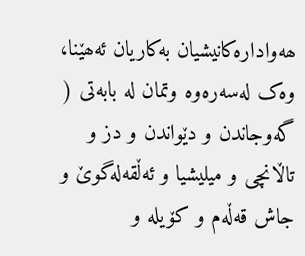ھەوادارەکانیشیان بەکاریان ئەھێنا، وەک لەسەرەوە وتمان لە بابەتی ( گەوجاندن و دێواندن و دز و تاڵانچی و میلیشیا و ئەڵقەلەگوێ و جاش قەڵەم و کۆیلە و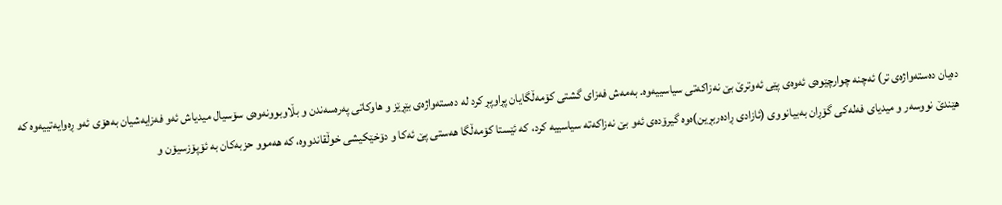دەیان دەستەواژەی تر) ئەچنە چوارچێوەی ئەوەی پێی ئەوترێ بێ نەزاکەتی سیاسییەوە. بەمەش فەزای گشتی کۆمەڵگایان پڕاوپڕ کرد لە دەستەواژەی بێڕێز و ھاوکاتی پەرەسەندن و بڵاوبوونەوەی سۆسیال میدیاش ئەو فەزایەشیان بەھۆی ئەو ڕەوایەتییەوە کە ھێندێ نووسەر و میدیای فەلەکی گۆڕان بەبیانووی (ئازادی ڕادەربڕین)ەوە گیرۆدەی ئەو بێ نەزاکەتە سیاسییە کرد، کە ئێستا کۆمەڵگا ھەستی پێ ئەکا و دۆخێکیشی خوڵقاندووە، کە ھەموو حزبەکان بە ئۆپۆزسیۆن و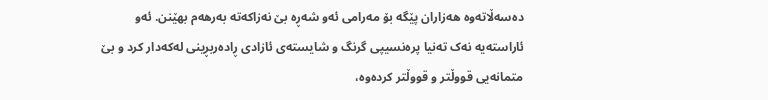دەسەڵاتەوە ھەزاران پێگە بۆ مەرامی ئەو شەڕە بێ نەزاکەتە بەرھەم بھێنن. ئەو ئاراستەیە نەک تەنیا پرەنسیپی گرنگ و شایستەی ئازادی ڕادەربڕینی لەکەدار کرد و بێ متمانەیی قووڵتر و قووڵتر کردەوە،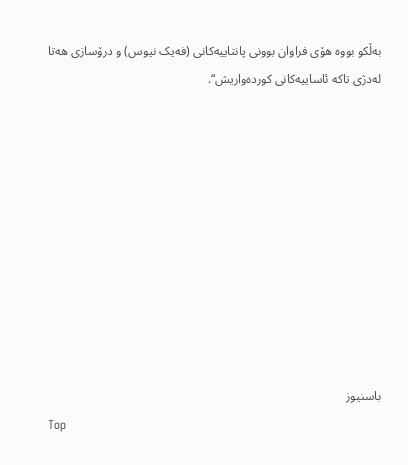بەڵکو بووە ھۆی فراوان بوونی پانتاییەکانی (فەیک نیوس) و درۆسازی ھەتا لەدژی تاکە ئاساییەکانی کوردەواریش“.










باسنيوز
Top